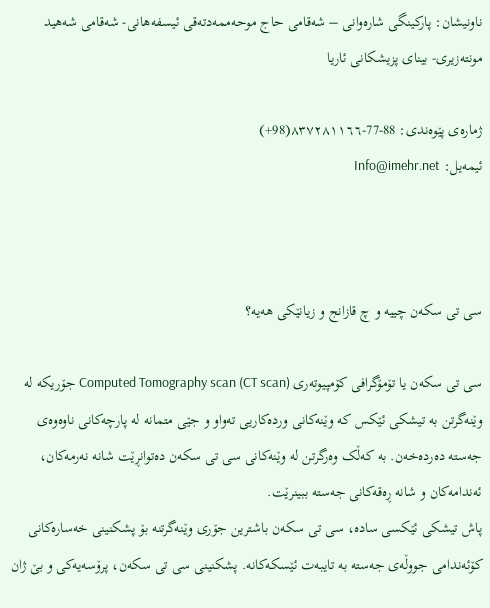ناونیشان: پارکینگی شارەوانی – شەقامی حاج موحەممەدتەقی ئیسفەهانی- شەقامی شەهید مونتەزیری- بینای پزیشکانی ئاریا

ژمارەی پێوەندی: 88-77-٨٣٧٢٨١١٦٦(98+)
ئیمەیل: Info@imehr.net



سی تی سکەن چییە و چ قازانج و زیانێکی هەیە؟

سی تی سکەن یا تۆمۆگرافی کۆمپیوتەری (CT scan) Computed Tomography scan جۆریکە لە وێنەگرتن بە تیشکی ئێکس کە وێنەکانی وردەکاریی تەواو و جێی متمانە لە پارچەکانی ناوەوەی جەستە دەردەخەن. بە کەڵک وەرگرتن لە وێنەکانی سی تی سکەن دەتوانڕێت شانە نەرمەکان، ئەندامەکان و شانە ڕەقەکانی جەستە ببینرێت.
پاش تیشکی ئێکسی سادە، سی تی سکەن باشترین جۆری وێنەگرتنە بۆ پشکنینی خەسارەکانی کۆئەندامی جووڵەی جەستە بە تایبەت ئێسکەکانە. پشکنینی سی تی سکەن، پرۆسەیەکی و بێ ژان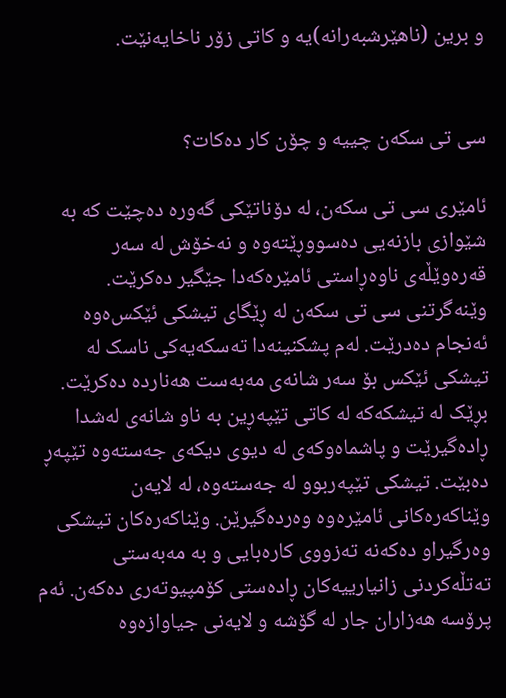و برین (ناهێرشبەرانە)یە و کاتی زۆر ناخایەنێت.


سی تی سکەن چییە و چۆن کار دەکات؟

ئامێری سی تی سکەن، لە دۆناتێکی گەورە دەچێت کە بە شێوازی بازنەیی دەسووڕێتەوە و نەخۆش لە سەر قەرەوێڵەی ناوەڕاستی ئامێرەکەدا جێگیر دەکرێت. وێنەگرتنی سی تی سکەن لە ڕێگای تیشکی ئێکس‌ەوە ئەنجام دەدرێت. لەم پشکنینەدا تەسکەیەکی ناسک لە تیشکی ئێکس بۆ سەر شانەی مەبەست هەناردە دەکرێت. بڕێک لە تیشکەکە لە کاتی تێپەڕین بە ناو شانەی لەشدا ڕادەگیرێت و پاشماەوکەی لە دیوی دیکەی جەستەوە تێپەڕ دەبێت. تیشکی تێپەربوو لە جەستەوە، لە لایەن وێناکەرەکانی ئامێرەوە وەردەگیرێن. وێناکەرەکان تیشکی وەرگیراو دەکەنە تەزووی کارەبایی و بە مەبەستی تەتڵەکردنی زانیارییەکان ڕادەستی کۆمپیوتەری دەکەن. ئەم پرۆسە هەزاران جار لە گۆشە و لایەنی جیاوازەوە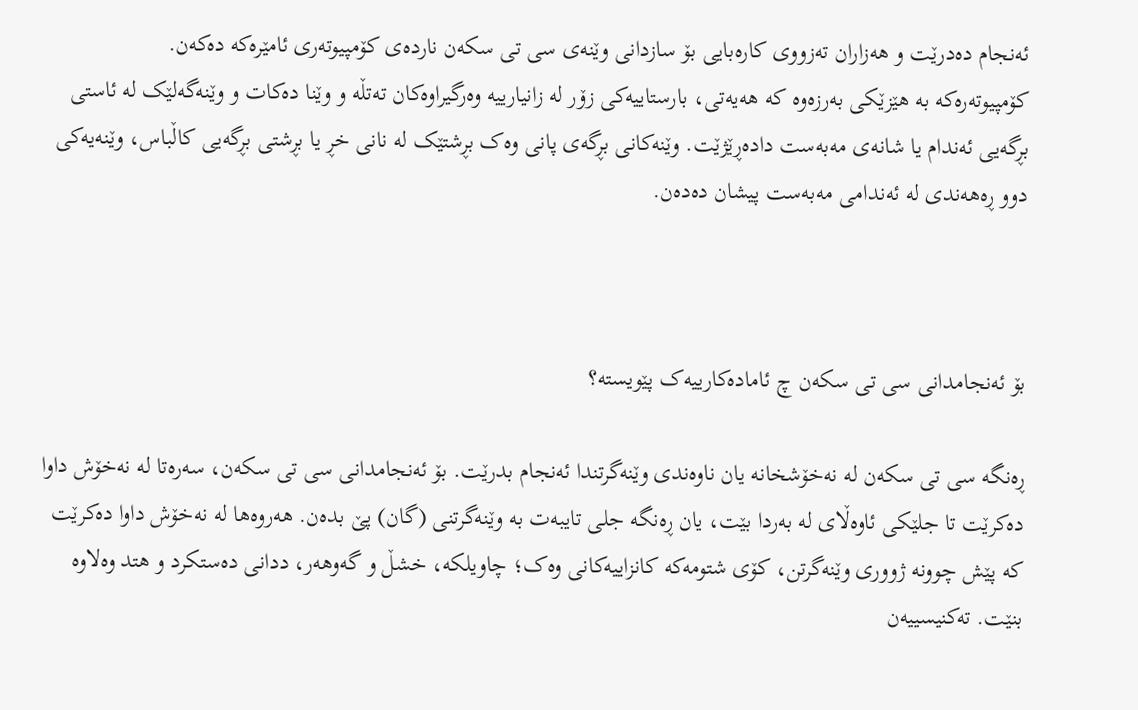ئەنجام دەدرێت و هەزاران تەزووی کارەبایی بۆ سازدانی وێنەی سی تی سکەن ناردەی کۆمپیوتەری ئامێرەکە دەکەن.
کۆمپیوتەرەکە بە هێزێکی بەرزەوە کە هەیەتی، بارستاییەکی زۆر لە زانیارییە وەرگیراوەکان تەتڵە و وێنا دەکات و وێنەگەلێک لە ئاستی بڕگەیی ئەندام یا شانەی مەبەست دادەڕێژێت. وێنەکانی بڕگەی پانی وەک بڕشتێک لە نانی خڕ یا بڕشتی بڕگەیی کاڵباس، وێنەیەکی دوو ڕەهەندی لە ئەندامی مەبەست پیشان دەدەن.



بۆ ئەنجامدانی سی تی سکەن چ ئامادەکارییەک پێویستە؟

ڕەنگە سی تی سکەن لە نەخۆشخانە یان ناوەندی وێنەگرتندا ئەنجام بدرێت. بۆ ئەنجامدانی سی تی سکەن، سەرەتا لە نەخۆش داوا دەکرێت تا جلێکی ئاوەڵای لە بەردا بێت، یان ڕەنگە جلی تایبەت بە وێنەگرتنی (گان) پێ بدەن. هەروەها لە نەخۆش داوا دەکرێت کە پێش چوونە ژووری وێنەگرتن، کۆی شتومەکە کانزاییەکانی وەک؛ چاویلکە، خشڵ و گەوهەر، ددانی دەستکرد و هتد وەلاوە بنێت. تەکنیسییەن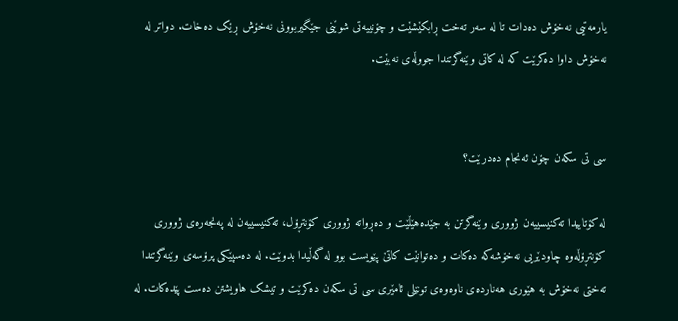یارمەتیی نەخۆش دەدات تا لە سەر تەخت ڕابکێشێت و چۆنییەتی شوێنی جێگیربوونی نەخۆش ڕێک دەخات. دواتر لە نەخۆش داوا دەکرێت کە لە کاتی وێنەگرتندا جووڵەی نەبێت.


سی تی سکەن چۆن ئەنجام دەدرێت؟

لە کۆتاییدا تەکنیسییەن ژووری وێنەگرتن بە جێدەهێڵێت و دەڕواتە ژووری کۆنتڕۆل، تەکنیسییەن لە پەنجەرەی ژووری کۆنتڕۆڵەوە چاودێریی نەخۆشەکە دەکات و دەتوانێت کاتێ پێویست بوو لە گەڵیدا بدوێت. لە دەسپێکی پرۆسەی وێنەگرتندا تەختی نەخۆش بە هێوری هەناردەی ناوەوەی تونێلی ئامێری سی تی سکەن دەکرێت و تیشک هاویشتن دەست پێدەکات. لە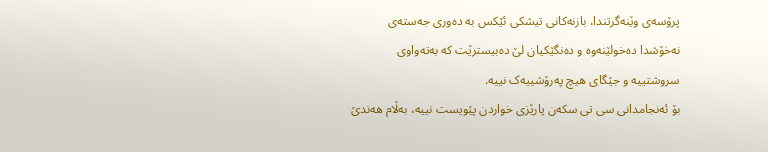پرۆسەی وێنەگرتندا، بازنەکانی تیشکی ئێکس بە دەوری جەستەی نەخۆشدا دەخولێنەوە و دەنگێکیان لێ دەبیسترێت کە بەتەواوی سروشتییە و جێگای هیچ پەرۆشییەک نییە.
بۆ ئەنجامدانی سی تی سکەن پارێزی خواردن پێویست نییە، بەڵام هەندێ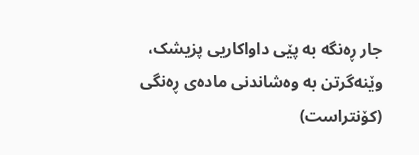جار ڕەنگە بە پێی داواکاریی پزیشک، وێنەگرتن بە وەشاندنی مادەی ڕەنگی (کۆنتراست)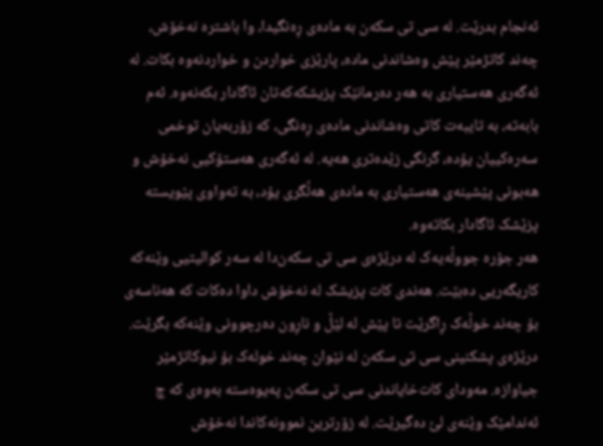ئەنجام بدرێت. لە سی تی سکەن بە مادەی ڕەنگیدا، وا باشترە نەخۆش، چەند کاتژمێر پێش وەشاندنی مادە، پارێزی خواردن و خواردنەوە بکات. لە ئەگەری هەستیاری بە هەر دەرمانێک پزیشکەکەتان ئاگادار بکەنەوە. ئەم بابەتە، بە تایبەت کاتی وەشاندنی مادەی ڕەنگی، کە زۆربەیان توخمی سەرەکییان یۆدە، گرنگی زێدەتری هەیە. لە ئەگەری هەستۆکیی نەخۆش و هەبونی پێشینەی هەستیاری بە مادەی هەڵگری یۆد، بە تەواوی پێویستە پزێشک ئاگادار بکاتەوە.
هەر جۆرە جووڵەیەک لە درێژەی سی تی سکەن‌دا لە سەر کوالیتیی وێنەکە کاریگەریی دەبێت. هەندی کات پزیشک لە نەخۆش داوا دەکات کە هەناسەی بۆ چەند خوڵەک ڕاگرێت تا پێش لە لێڵ و ناڕون دەرچوونی وێنەکە بگرێت. درێژەی پشکنینی سی تی سکەن لە نێوان چەند خولەک بۆ نیوکاتژمێر جیاوازە. مەودای کات‌خایاندنی سی تی سکەن پەیوەستە بەوەی کە چ ئەندامێک وێنەی لێ دەگیرێت. لە زۆرترین نموونەکاندا نەخۆش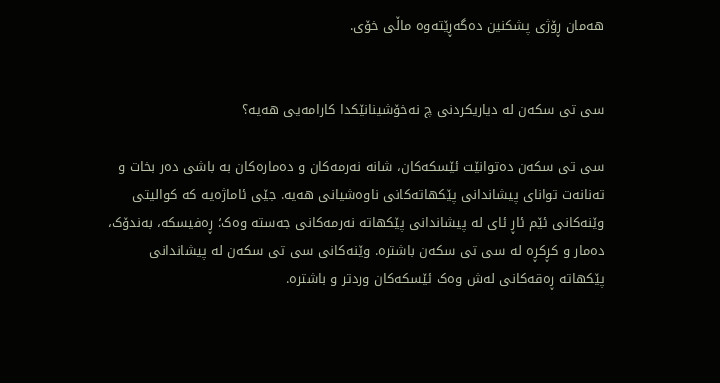هەمان ڕۆژی پشکنین دەگەڕێتەوە ماڵی خۆی.


سی تی سکەن لە دیاریکردنی چ نەخۆشینانێکدا کارامەیی هەیە؟

سی تی سکەن دەتوانێت ئێسکەکان، شانە نەرمەکان و دەمارەکان بە باشی دەر بخات و تەنانەت توانای پیشاندانی پێکهاتەکانی ناوەشیانی هەیە. جێی ئاماژەیە کە کوالیتی وێنەکانی ئێم ئاڕ ئای لە پیشاندانی پێکهاتە نەرمەکانی جەستە وەک؛ ڕەفیسکە، بەندۆک، دەمار و کڕکڕە لە سی تی سکەن باشترە. وێنەکانی سی تی سکەن لە پیشاندانی پێکهاتە ڕەقەکانی لەش وەک ئێسکەکان وردتر و باشترە.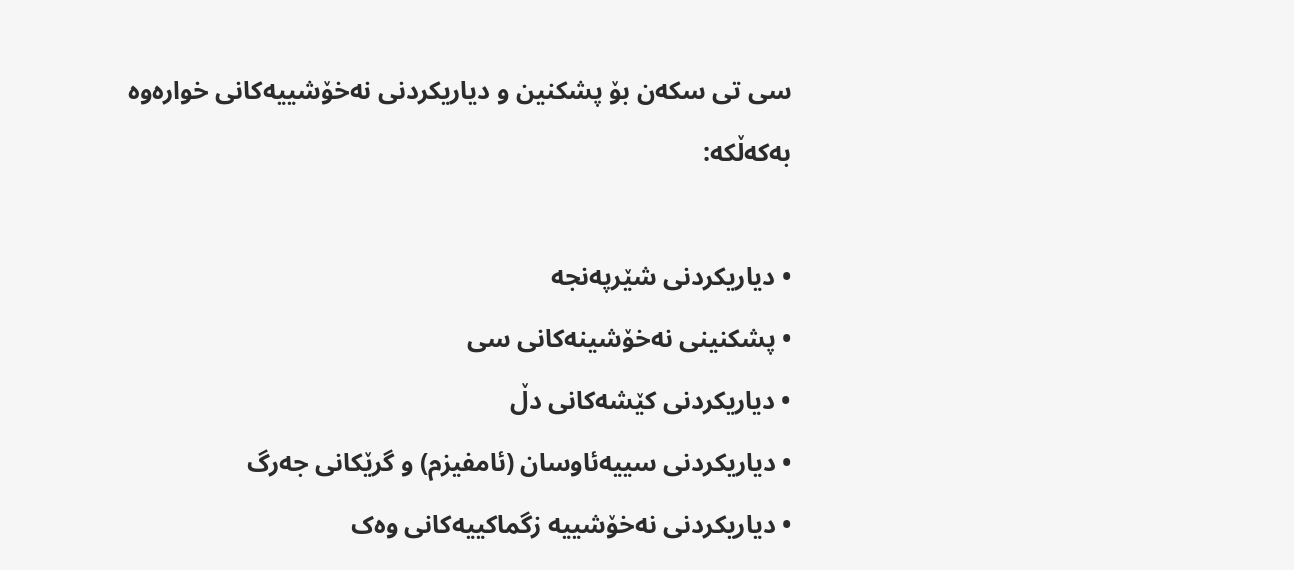سی تی سکەن بۆ پشکنین و دیاریکردنی نەخۆشییەکانی خوارەوە بەکەڵکە:

• دیاریکردنی شێرپەنجە
• پشکنینی نەخۆشینەکانی سی
• دیاریکردنی کێشەکانی دڵ
• دیاریکردنی سییەئاوسان (ئامفیزم) و گرێکانی جەرگ
• دیاریکردنی نەخۆشییە زگماکییەکانی وەک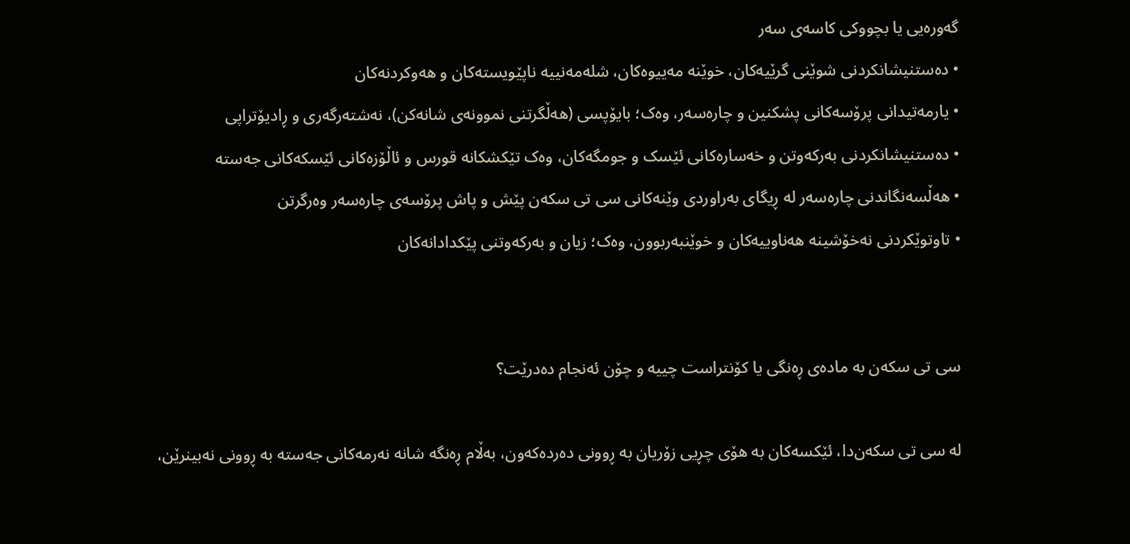گەورەیی یا بچووکی کاسەی سەر
• دەستنیشانکردنی شوێنی گرێیەکان، خوێنە مەییوەکان، شلەمەنییە ناپێویستەکان و هەوکردنەکان
• یارمەتیدانی پرۆسەکانی پشکنین و چارەسەر، وەک؛ بایۆپسی (هەڵگرتنی نموونەی شانەکن)، نەشتەرگەری و ڕادیۆتراپی
• دەستنیشانکردنی بەرکەوتن و خەسارەکانی ئێسک و جومگەکان، وەک تێکشکانە قورس و ئاڵۆزەکانی ئێسکەکانی جەستە
• هەڵسەنگاندنی چارەسەر لە ڕیگای بەراوردی وێنەکانی سی تی سکەن پێش و پاش پرۆسەی چارەسەر وەرگرتن
• تاوتوێکردنی نەخۆشینە هەناوییەکان و خوێنبەربوون، وەک؛ زیان و بەرکەوتنی پێکدادانەکان


سی تی سکەن بە مادەی ڕەنگی یا کۆنتراست چییە و چۆن ئەنجام دەدرێت؟

لە سی تی سکەن‌دا، ئێکسەکان بە هۆی چڕیی زۆریان بە ڕوونی دەردەکەون، بەڵام ڕەنگە شانە نەرمەکانی جەستە بە ڕوونی نەبینرێن،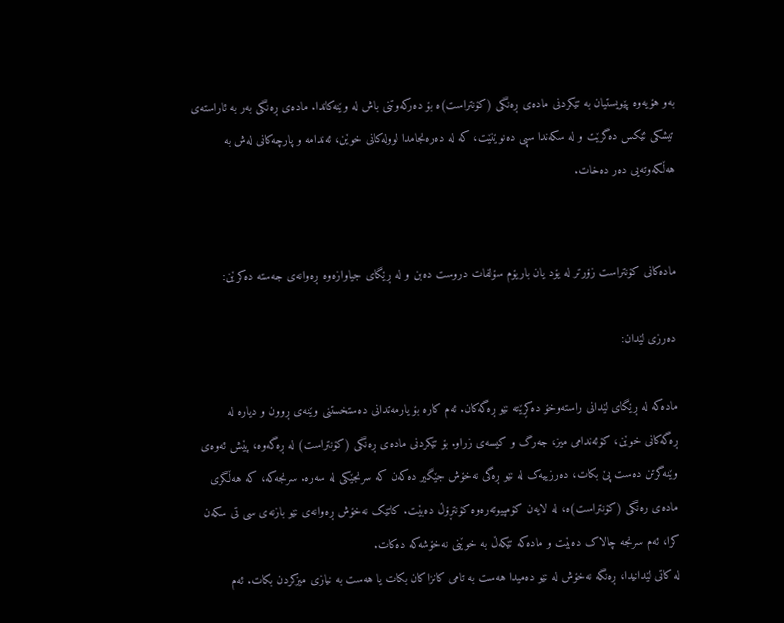بەو هۆیەوە پێویستیان بە تێکردنی مادەی ڕەنگی (کۆنتراست)ە بۆ دەرکەوتنی باش لە وێنەکاندا. مادەی ڕەنگی بەر بە ئاراستەی تیشکی ئێکس‌ دەگرێت و لە سکەندا سپی دەنوێنێت، کە لە دەرەنجامدا لوولەکانی خوێن، ئەندامە و پارچەکانی لەش بە هەڵکەوتەیی دەر دەخات.


مادەکانی کۆنتراست زۆرتر لە یۆد یان باریۆم سۆلفات دروست دەبن و لە ڕێگای جیاوازەوە ڕەوانەی جەستە دەکرێن:

دەرزی لێدان:

مادەکە لە ڕێگای لێدانی راستەوخۆ دەکڕێتە نێو ڕەگەکان. ئەم کارە بۆ یارمەتدانی دەستخستنی وێنەی ڕوون و دیارە لە ڕەگەکانی خوێن، کۆئەندامی میز، جەرگ و کیسەی زراو. بۆ تێکردنی مادەی ڕەنگی (کۆنتراست) لە ڕەگەوە، پێش ئەوەی وێنەگرتن دەست پێ بکات، دەرزییەک لە نێو ڕەگی نەخۆش جێگیر دەکەن کە سرنجێکی لە سەرە. سرنجەکە، کە هەڵگری مادەی رەنگی (کۆنتراست)ە، لە لایەن کۆمپیوتەرەوە کۆنتڕۆڵ دەبێت. کاتێک نەخۆش ڕەوانەی نێو بازنەی سی تی سکەن کرا، ئەم سرنجە چالاک دەبێت و مادەکە تێکەڵ بە خوێنی نەخۆشەکە دەکات.
لە کاتی لێدانیدا، ڕەنگە نەخۆش لە نێو دەمیدا هەست بە تامی کانزاکان بکات یا هەست بە نیازی میزکردن بکات. ئەم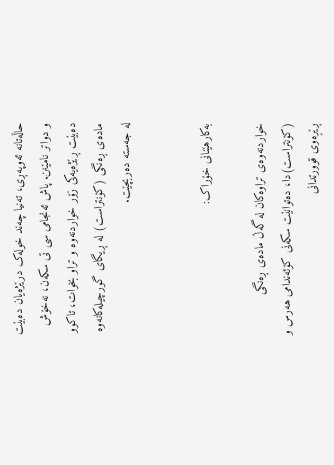حاڵەتانە ئەوپەڕی، تەنیا چەند خولەک درێژەیان دەبێت و دواتر نامێنن. پاش ئەنجامی سی تی سکەن، نەخۆش دەبێت ڕێژەیەکی زۆر خواردنەوە و تراو بخوات، تاکوو مادەی ڕەنگی (کۆنتراست) لە ڕیگای گورچیلەکانەوە لە جەستە دەربچێت.


بەکار‌هێنانی خۆراک:

خواردنەوەی تراوەکان لە گەڵ مادەی ڕەنگی (کۆنتراست)دا، دەتوانێت سکەنی کۆئەندامی هەرس و ڕێڕەوی قوورتدانی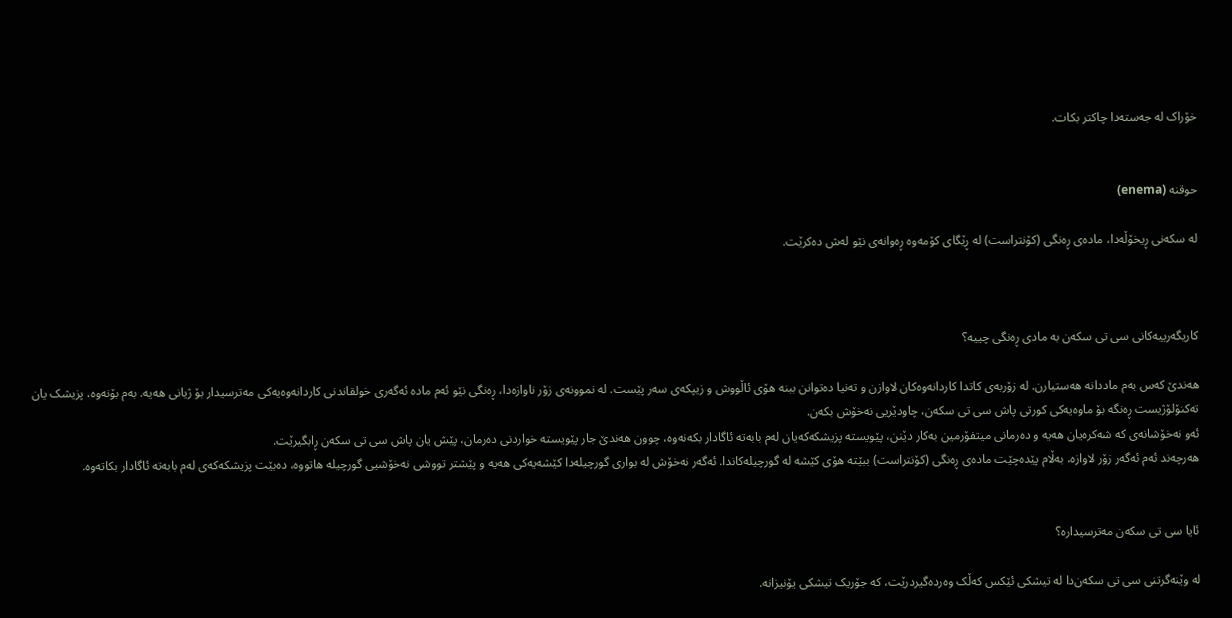خۆراک لە جەستەدا چاکتر بکات.


حوقنە (enema)

لە سکەنی ڕیخۆڵەدا، مادەی ڕەنگی (کۆنتراست) لە ڕێگای کۆمەوە ڕەوانەی نێو لەش دەکرێت.



کاریگەرییەکانی سی تی سکەن بە مادی ڕەنگی چییە؟

هەندێ کەس بەم ماددانە هەستیارن. لە زۆربەی کاتدا کاردانەوەکان لاوازن و تەنیا دەتوانن ببنە هۆی ئاڵووش و زیپکەی سەر پێست. لە نموونەی زۆر ناوازەدا، ڕەنگی نێو ئەم مادە ئەگەری خولقاندنی کاردانەوەیەکی مەترسیدار بۆ ژیانی هەیە. بەم بۆنەوە، پزیشک یان تەکنۆلۆژیست ڕەنگە بۆ ماوەیەکی کورتی پاش سی تی سکەن، چاودێریی نەخۆش بکەن.
ئەو نەخۆشانەی کە شەکرەیان هەیە و دەرمانی میتفۆرمین بەکار دێنن، پێویستە پزیشکەکەیان لەم بابەتە ئاگادار بکەنەوە، چوون هەندێ جار پێویستە خواردنی دەرمان، پێش یان پاش سی تی سکەن ڕابگیرێت.
هەرچەند ئەم ئەگەر زۆر لاوازە، بەڵام پێدەچێت مادەی ڕەنگی (کۆنتراست) ببێتە هۆی کێشە لە گورچیلەکاندا. ئەگەر نەخۆش لە بواری گورچیلەدا کێشەیەکی هەیە و پێشتر تووشی نەخۆشیی گورچیلە هاتووە، دەبێت پزیشکەکەی لەم بابەتە ئاگادار بکاتەوە.


ئایا سی تی سکەن مەترسیدارە؟

لە وێنەگرتنی سی تی سکەن‌دا لە تیشکی ئێکس کەڵک وەردەگیردرێت، کە جۆریک تیشکی یۆنیزانە.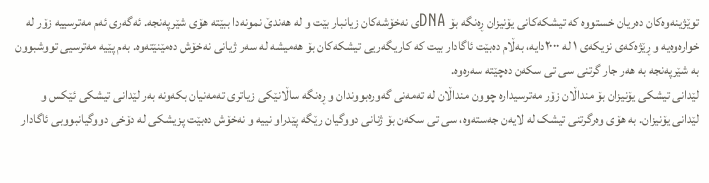توێژینەوەکان دەریان خستووە کە تیشکەکانی یۆنیزان ڕەنگە بۆ DNAی نەخۆشەکان زیانبار بێت و لە هەندێ نمونەدا ببێتە هۆی شێرپەنجە. ئەگەری ئەم مەترسییە زۆر لە خوارەوەیە و ڕێژەکەی نزیکەی ١ لە ٢٠٠٠دایە، بەڵام دەبێت ئاگادار بیت کە کاریگەریی تیشکەکان بۆ هەمیشە لە سەر ژیانی نەخۆش دەمێنێتەوە. بەم پێیە مەترسیی تووشبوون بە شێرپەنجە بە هەر جار گرتنی سی تی سکەن دەچێتە سەرەوە.
لێدانی تیشکی یۆنیزان بۆ منداڵان زۆر مەترسیدارە چوون منداڵان لە تەمەنی گەورەبووندان و ڕەنگە ساڵانێکی زیاتری تەمەنیان بکەونە بەر لێدانی تیشکی ئێکس و لێدانی یۆنیزان. بە هۆی وەرگرتنی تیشک لە لایەن جەستەوە، سی تی سکەن بۆ ژنانی دووگیان رێگە پێدراو نییە و نەخۆش دەبێت پزیشکی لە دۆخی دووگیانبووبی ئاگادار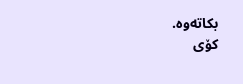بکاتەوە.
کۆی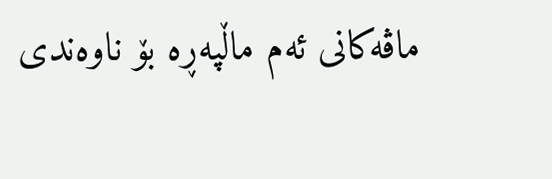ماڤەکانی ئەم ماڵپەڕە بۆ ناوەندی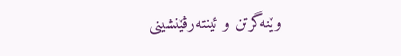وێنەگرتن و ئینتەرڤێنشینی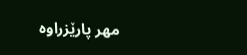مهر پارێزراوە